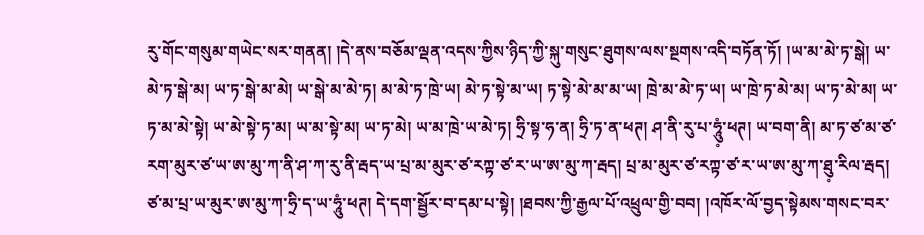རུ་གོང་གསུམ་གཡེང་སར་གནན། །དེ་ནས་བཅོམ་ལྡན་འདས་ཀྱིས་ཉིད་ཀྱི་སྐུ་གསུང་ཐུགས་ལས་སྔགས་འདི་བཏོན་ཏོ། །ཡ་མ་མེ་ཏ་སྒེ། ཡ་མེ་ཏ་སྒེ་མ། ཡ་ཏ་སྒེ་མ་མེ། ཡ་སྒེ་མ་མེ་ཏ། མ་མེ་ཏ་ཁྲེ་ཡ། མེ་ཏ་སྟེ་མ་ཡ། ཏ་སྟེ་མེ་མ་མ་ཡ། ཁྲེ་མ་མེ་ཏ་ཡ། ཡ་ཁྲེ་ཏ་མེ་མ། ཡ་ཏ་མེ་མ། ཡ་ཏ་མ་མེ་སྟེ། ཡ་མེ་སྟེ་ཏ་མ། ཡ་མ་སྟེ་མ། ཡ་ཏ་མེ། ཡ་མ་ཁྲེ་ཡ་མེ་ཏ། ཧྲི་སྟ་ཧ་ན། ཧྲི་ཏ་ན་ཕཊ། ཤ་ནི་རུ་པ་ཧཱུཾ༷་ཕཊ། ཡ་བག་ནི། མ་ཏ་ཙ་མ་ཙ་རག་མུར་ཙ་ཡ་ཨ་མུ་ཀ་ནི་ཤ་ཀ་རུ་ནི་རྦད་ཡ་པྲ་མ་མུར་ཙ་རཀྟ་ཙ་ར་ཡ་ཨ་མུ་ཀ་རྦད། པྲ་མ་མུར་ཙ་རཀྟ་ཙ་ར་ཡ་ཨ་མུ་ཀ་ཐུ༷་རིལ་རྦད། ཙ་མ་པྲ་ཡ་མུར་ཨ་མུ་ཀ་ཧྲི་ད་ཡ་ཧཱུཾ་ཕཊ། དེ་དག་སྦྱོར་བ་དམ་པ་སྟེ། །ཐབས་ཀྱི་རྒྱལ་པོ་འཕྲུལ་གྱི་བབ། །འཁོར་ལོ་བྱད་སྟེམས་གསང་བར་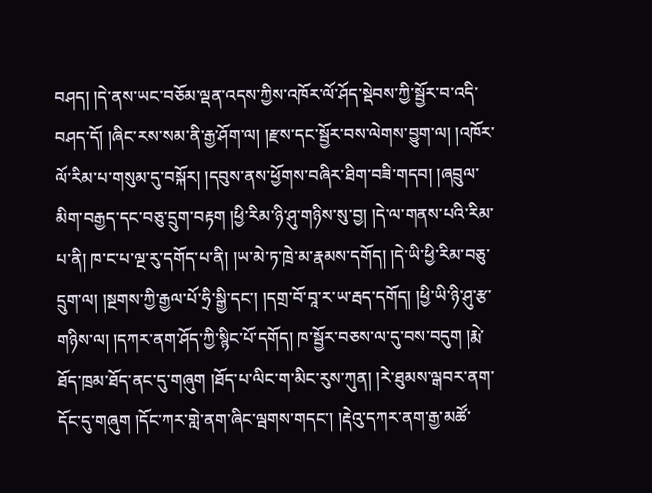བཤད། །དེ་ནས་ཡང་བཅོམ་ལྡན་འདས་ཀྱིས་འཁོར་ལོ་ཤོད་སྡེབས་ཀྱི་སྦྱོར་བ་འདི་བཤད་དོ། །ཞིང་རས་སམ་ནི་རྒྱ་ཤོག་ལ། །རྫས་དང་སྦྱོར་བས་ལེགས་བྱུག་ལ། །འཁོར་ལོ་རིམ་པ་གསུམ་དུ་བསྐོར། །དབུས་ནས་ཕྱོགས་བཞིར་ཐིག་བཟི་གདབ། །ཞབྲུལ་མིག་བརྒྱད་དང་བཅུ་དྲུག་བརྟག །ཕྱི་རིམ་ཉི་ཤུ་གཉིས་སུ་བྱ། །དེ་ལ་གནས་པའི་རིམ་པ་ནི། ཁ་ང་པ་ལྔ་རུ་དགོད་པ་ནི། །ཡ་མེ་ཏ་ཁྲེ་མ་རྣམས་དགོད། །དེ་ཡི་ཕྱི་རིམ་བཅུ་དྲུག་ལ། །སྔགས་ཀྱི་རྒྱལ་པོ་ཧྲི་སྒྱི་དང་། །དགྲ་བོ་བཱ་ར་ཡ་རྦད་དགོད། །ཕྱི་ཡི་ཉི་ཤུ་རྩ་གཉིས་ལ། །དཀར་ནག་ཤོད་ཀྱི་སྙིང་པོ་དགོད། ཁ་སྦྱོར་བཅས་ལ་དུ་བས་བདུག །རྨེ་ཐོད་ཁྲམ་ཐོད་ནང་དུ་གཞུག །ཐོད་པ་ལིང་ག་མིང་རུས་ཀུན། །རེ་ཐུམས་ལྒབར་ནག་དོང་དུ་གཞུག །དོང་ཀར་གླེ་ནག་ཞིང་ལྦགས་གདང་། །རྡེའུ་དཀར་ནག་རྒྱ་མཚོ་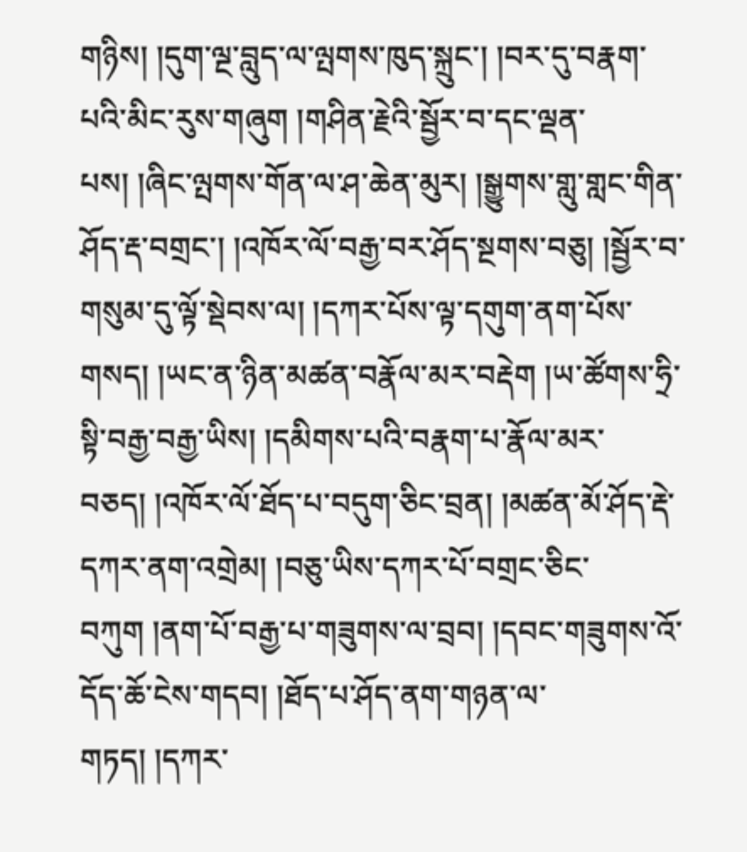གཉིས། །དུག་ལྔ་བླུད་ལ་ལྤགས་ཁུད་སྐྲུང་། །བར་དུ་བརྣག་པའི་མིང་རུས་གཞུག །གཤིན་རྗེའི་སྦྱོར་བ་དང་ལྡན་པས། །ཞིང་ལྤགས་གོན་ལ་ཤ་ཆེན་མུར། །སྒྱུགས་གླུ་གླང་གིན་ཤོད་རྡ་བགྲང་། །འཁོར་ལོ་བརྒྱ་བར་ཤོད་སྔགས་བཅུ། །སྦྱོར་བ་གསུམ་དུ་ལྟོ་སྡེབས་ལ། །དཀར་པོས་ལྟ་དགུག་ནག་པོས་གསད། །ཡང་ན་ཉིན་མཚན་བརྣོལ་མར་བརྡེག །ཡ་ཚོགས་ཧྲི་སྟི་བརྒྱ་བརྒྱ་ཡིས། །དམིགས་པའི་བརྣག་པ་རྣོལ་མར་བཅད། །འཁོར་ལོ་ཐོད་པ་བདུག་ཅིང་བྲན། །མཚན་མོ་ཤོད་རྡེ་དཀར་ནག་འགྲེམ། །བཅུ་ཡིས་དཀར་པོ་བགྲང་ཅིང་བཀུག །ནག་པོ་བརྒྱ་པ་གཟུགས་ལ་བྲབ། །དབང་གཟུགས་འོ་དོད་ཆོ་ངེས་གདབ། །ཐོད་པ་ཤོད་ནག་གཉན་ལ་གཏད། །དཀར་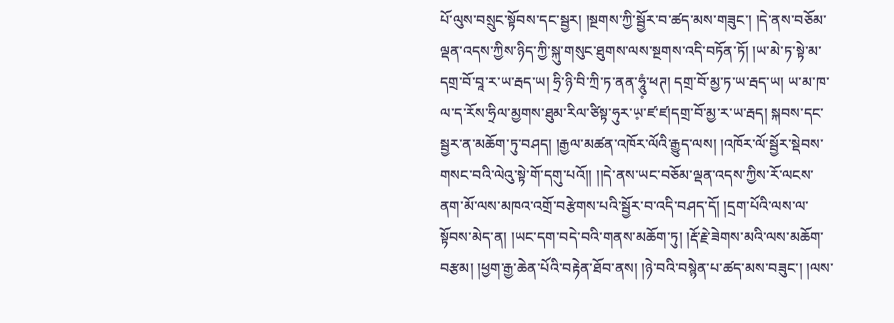པོ་ལུས་བསྲུང་སྟོབས་དང་སྦྱར། །སྔགས་ཀྱི་སྦྱོར་བ་ཚད་མས་གཟུང་། །དེ་ནས་བཅོམ་ལྡན་འདས་ཀྱིས་ཉིད་ཀྱི་སྐུ་གསུང་ཐུགས་ལས་སྔགས་འདི་བཏོན་ཏོ། །ཡ་མེ་ཏ་སྟེ་མ་དགྲ་བོ་བཱ་ར་ཡ་རྦད་ཡ། ཧྲི་ཉི་བི་ཀྲི་ཏ་ནན་ཧཱུཾ༷་ཕཊ། དགྲ་བོ་མྱ་ཏ་ཡ་རྦད་ཡ། ཡ་མ་ཁ་ལ་ད་རོས་ཧྲིལ་མྱགས་ཐུམ་རིལ་ཙིསྟ་ཧུར་ཡ༷་ཛ་ཛ།དགྲ་བོ་མྱ་ར་ཡ་རྦད། སྐབས་དང་སྦྱར་ན་མཆོག་ཏུ་བཤད། །རྒྱལ་མཚན་འཁོར་ལོའི་རྒྱུད་ལས། །འཁོར་ལོ་སྦྱོར་སྡེབས་གསང་བའི་ལེའུ་སྟེ་གོ་དགུ་པའོ།། །།དེ་ནས་ཡང་བཅོམ་ལྡན་འདས་ཀྱིས་རོ་ལངས་ནག་མོ་ལས་མཁའ་འགྲོ་བརྩེགས་པའི་སྦྱོར་བ་འདི་བཤད་དོ། །དྲག་པོའི་ལས་ལ་སྟོབས་མེད་ན། །ཡང་དག་བདེ་བའི་གནས་མཆོག་ཏུ། །རྡོ་རྗེ་ཟེགས་མའི་ལས་མཆོག་བརྩམ། །ཕྱག་རྒྱ་ཆེན་པོའི་བརྟེན་ཐོབ་ནས། །ཉེ་བའི་བསྙེན་པ་ཚད་མས་བཟུང་། །ལས་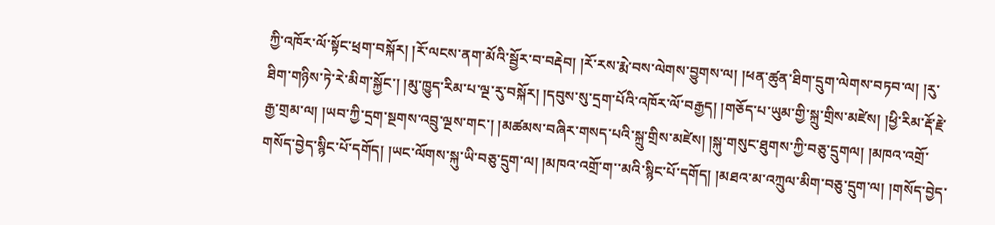ཀྱི་འཁོར་ལོ་སྟོང་ཕྲག་བསྐོར། །རོ་ལངས་ནག་མོའི་སྦྱོར་བ་བརྡེབ། །རོ་རས་རྨེ་བས་ལེགས་བྱུགས་ལ། །ཕན་ཚུན་ཐིག་དྲུག་ལེགས་བཏབ་ལ། །རུ་ཐིག་གཉིས་ཏེ་རེ་མིག་སྐྱོང་། །མུ་ཁྱུད་རིམ་པ་ལྔ་རུ་བསྐོར། །དབུས་སུ་དྲག་པོའི་འཁོར་ལོ་བརྒྱད། །གཅོད་པ་ཡུམ་གྱི་སྐྲུ་གྲིས་མཛེས། །ཕྱི་རིམ་རྡོ་རྗེ་རྒྱ་གྲམ་ལ། །ཡབ་ཀྱི་དྲག་སྔགས་འབྲུ་ལྔས་གང་། །མཚམས་བཞིར་གསད་པའི་སྐྲུ་གྲིས་མཛེས། །སྐུ་གསུང་ཐུགས་ཀྱི་བཅུ་དྲུགལ། །མཁའ་འགྲོ་གསོད་བྱེད་སྙིང་པོ་དགོད། །ཡང་ལོགས་སྐུ་ཡི་བཅུ་དྲུག་ལ། །མཁའ་འགྲོ་ག་་མའི་སྙིང་པོ་དགོད། །མཐའ་མ་འཀྲུལ་མིག་བཅུ་དྲུག་ལ། །གསོད་བྱེད་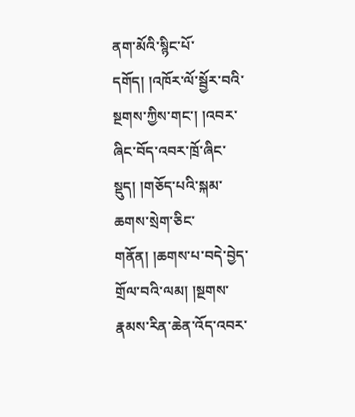ནག་མོའི་སྙིང་པོ་དགོད། །འཁོར་ལོ་སྦྱོར་བའི་སྔགས་ཀྱིས་གང་། །འབར་ཞིང་བོད་འབར་ཁྲོ་ཞིང་སྡུད། །གཅོད་པའི་སྐམ་ཆགས་སྲེག་ཅིང་གནོན། །ཆགས་པ་བདེ་བྱེད་གྲོལ་བའི་ལམ། །སྔགས་རྣམས་རིན་ཆེན་འོད་འབར་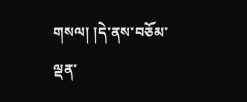གསལ། །དེ་ནས་བཅོམ་ལྡན་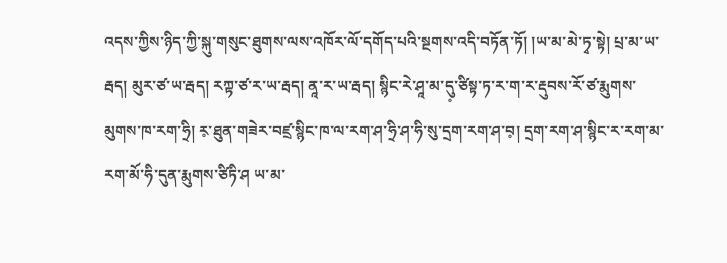འདས་ཀྱིས་ཉིད་ཀྱི་སྐུ་གསུང་ཐུགས་ལས་འཁོར་ལོ་དགོད་པའི་སྔགས་འདི་བཏོན་ཏོ། །ཡ་མ་མེ་ཏྭ་སྟེ། པྲ་མ་ཡ་རྦད། མུར་ཙ་ཡ་རྦད། རཀྟ་ཙ་ར་ཡ་རྦད། ནཱ་ར་ཡ་རྦད། སྙིང་རེ་ཤཱ་མ་དུ༷་ཙིསྟ་ཏ་ར་ག་ར་རྡུབས་རོ་ཙ་རྨུགས་མུགས་ཁ་རག་ཧྲི། ར༷་ཐུན་གཟེར་བཛྲ་སྙིང་ཁ་ལ་རག་ཤ་ཧྲི་ཤ་ཧི་སུ་དྲག་རག་ཤ་བ༷། དྲག་རག་ཤ་སྙིང་ར་རག་མ་རག་མོ་ཧི་དུན་རྨུགས་ཙིཏི་ཤ ཡ་མ་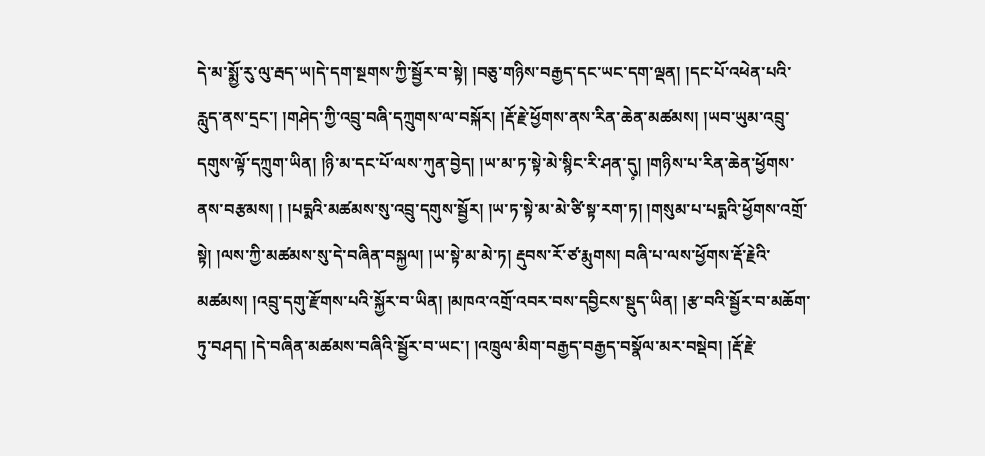དེ་མ་སྨྱོ་རུ་ལུ་རྦད་ཡ།དེ་དག་སྔགས་ཀྱི་སྦྱོར་བ་སྟེ། །བཅུ་གཉིས་བརྒྱད་དང་ཡང་དག་ལྡན། །དང་པོ་འཕེན་པའི་རླུད་ནས་དྲང་། །གཤེད་ཀྱི་འབྲུ་བཞི་དཀྲུགས་ལ་བསྐོར། །རྡོ་རྗེ་ཕྱོགས་ནས་རིན་ཆེན་མཚམས། །ཡབ་ཡུམ་འབྲུ་དགུས་ལྟོ་དཀྲུག་ཡིན། །ཉི་མ་དང་པོ་ལས་ཀུན་བྱེད། །ཡ་མ་ཏ་སྟེ་མེ་སྙིང་རི་ཤན་དུ༷། །གཉིས་པ་རིན་ཆེན་ཕྱོགས་ནས་བརྩམས། ། །པདྨའི་མཚམས་སུ་འབྲུ་དགུས་སྦྱོར། །ཡ་ཏ་སྟེ་མ་མེ་ཙི་སྟ་རག་ཏ། །གསུམ་པ་པདྨའི་ཕྱོགས་འགྲོ་སྟེ། །ལས་ཀྱི་མཚམས་སུ་དེ་བཞིན་བསྐྱལ། །ཡ་སྟེ་མ་མེ་ཏ། རྡུབས་རོ་ཙ་རྨུགས། བཞི་པ་ལས་ཕྱོགས་རྡོ་རྗེའི་མཚམས། །འབྲུ་དགུ་རྫོགས་པའི་སྐྱོར་བ་ཡིན། །མཁའ་འགྲོ་འབར་བས་དབྱིངས་སྡུད་ཡིན། །རྩ་བའི་སྦྱོར་བ་མཆོག་ཏུ་བཤད། །དེ་བཞིན་མཚམས་བཞིའི་སྦྱོར་བ་ཡང་། །འཁྲུལ་མིག་བརྒྱད་བརྒྱད་བསྣོལ་མར་བསྡེབ། །རྡོ་རྗེ་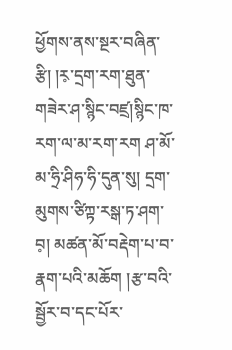ཕྱོགས་ནས་སྔར་བཞིན་རྩི། །ར༷་དྲག་རག་ཐུན་གཟེར་ཤ་སྙིང་བཛྲ།སྙིང་ཁ་རག་ལ་མ་རག་རག ཤ་མོ་མ་ཧྲི་ཤིཧ་ཧི་དུན་སུ། དྲག་མུགས་ཙིཀྟ་རསྒ་ཏ་ཤག་བ༷། མཚན་མོ་བརྡེག་པ་བ་རྣག་པའི་མཆོག །རྩ་བའི་སྦྱོར་བ་དང་པོར་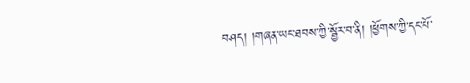བཤད། །གཞན་ཡང་ཐབས་ཀྱི་སྦྱོར་བ་ནི། །ཕྱོགས་ཀྱི་དང་པོ་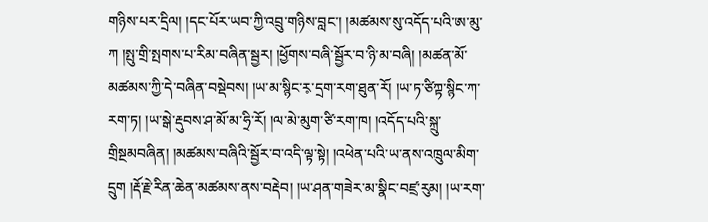གཉིས་པར་དྲིལ། །དང་པོར་ཡབ་ཀྱི་འབྲུ་གཉིས་བླང་། །མཚམས་སུ་འདོད་པའི་ཨ་མུ་ཀ །སྤུ་གྲི་སྤགས་པ་རིམ་བཞིན་སྦྱར། །ཕྱོགས་བཞི་སྦྱོར་བ་ཉི་མ་བཞི། །མཚན་མོ་མཚམས་ཀྱི་དེ་བཞིན་བསྡེབས། །ཡ་མ་སྙིང་ར༷་དྲག་རག་ཐུན་རོ། །ཡ་ཏ་ཙིཀྟ་སྙིང་ཀ་རག་ཏ། །ཡ་སྒེ་རྡུབས་ཤ་མོ་མ་ཧྲི་རོ། །ལ་མེ་མུག་ཙི་རག་ཁ། །འདོད་པའི་སྐྲུ་གྲིསྔམབཞིན། །མཚམས་བཞིའི་སྦྱོར་བ་འདི་ལྟ་སྟེ། །འཕེན་པའི་ཡ་ནས་འཁྲུལ་མིག་དྲུག །རྡོ་རྗེ་རིན་ཆེན་མཚམས་ནས་བརྡེབ། །ཡ་ཤན་གཟེར་མ་སྣིང་བཛྲ་རུམ། །ཡ་རག་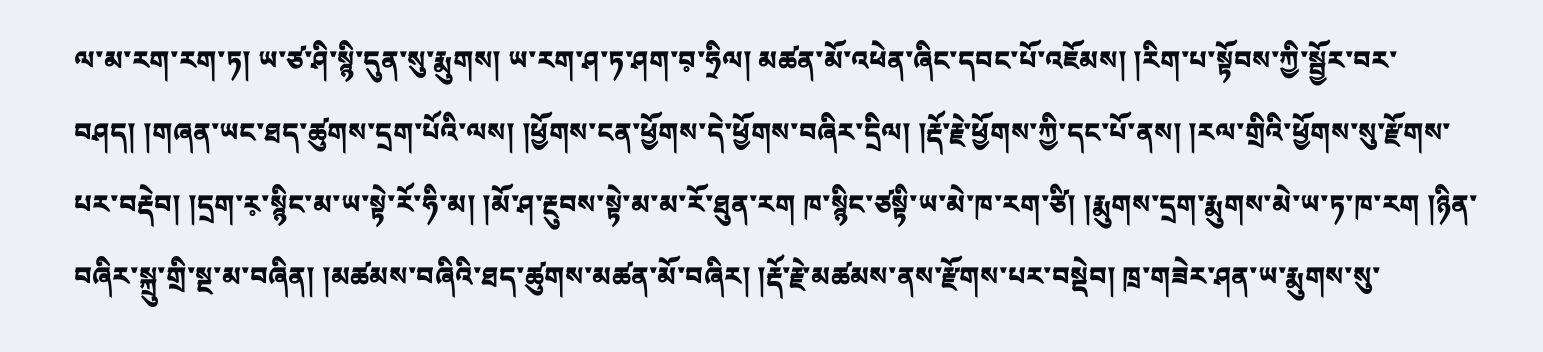ལ་མ་རག་རག་ཏ། ཡ་ཙ་ཤི་སྙི་དུན་སུ་རྨུགས། ཡ་རག་ཤ་ཏ་ཤག་བ༷་ཧྲིལ། མཚན་མོ་འཕེན་ཞིང་དབང་པོ་འཇོམས། །རིག་པ་སྟོབས་ཀྱི་སྦྱོར་བར་བཤད། །གཞན་ཡང་ཐད་ཚུགས་དྲག་པོའི་ལས། །ཕྱོགས་ངན་ཕྱོགས་དེ་ཕྱོགས་བཞིར་དྲིལ། །རྡོ་རྗེ་ཕྱོགས་ཀྱི་དང་པོ་ནས། །རལ་གྲིའི་ཕྱོགས་སུ་རྫོགས་པར་བརྡེབ། །དྲག་ར༷་སྙིང་མ་ཡ་སྟེ་རོ་ཧི་མ། །མོ་ཤ་རྔུབས་སྟེ་མ་མ་རོ་ཐུན་རག ཁ་སྙིང་ཙསྟི་ཡ་མེ་ཁ་རག་ཙི། །རྨུགས་དྲག་རྨུགས་མེ་ཡ་ཏ་ཁ་རག །ཉིན་བཞིར་སྐྲུ་གྲི་སྔ་མ་བཞིན། །མཚམས་བཞིའི་ཐད་ཚུགས་མཚན་མོ་བཞིར། །རྡོ་རྗེ་མཚམས་ནས་རྫོགས་པར་བསྡེབ། ཁྲ་གཟེར་ཤན་ཡ་རྨུགས་སུ་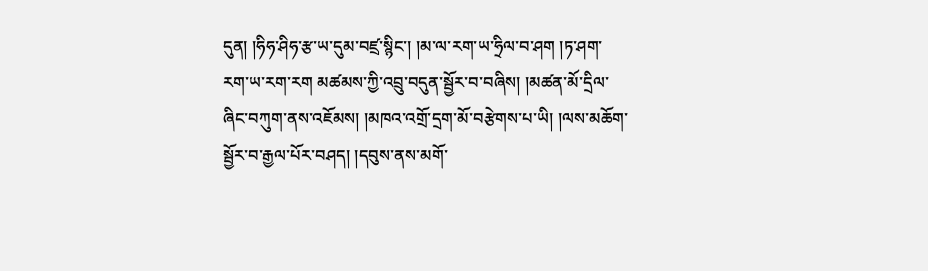དུན། །ཧིཧ་ཤིཧ་རྩ་ཡ་དུམ་བཛྲ་སྙིང་། །མ་ལ་རག་ཡ་ཧྲིལ་བ་ཤག །ཏ་ཤག་རག་ཡ་རག་རག མཚམས་ཀྱི་འབྲུ་བདུན་སྦྱོར་བ་བཞིས། །མཚན་མོ་དྲིལ་ཞིང་བཀུག་ནས་འཇོམས། །མཁའ་འགྲོ་དྲག་མོ་བརྩེགས་པ་ཡི། །ལས་མཆོག་སྦྱོར་བ་རྒྱལ་པོར་བཤད། །དབུས་ནས་མགོ་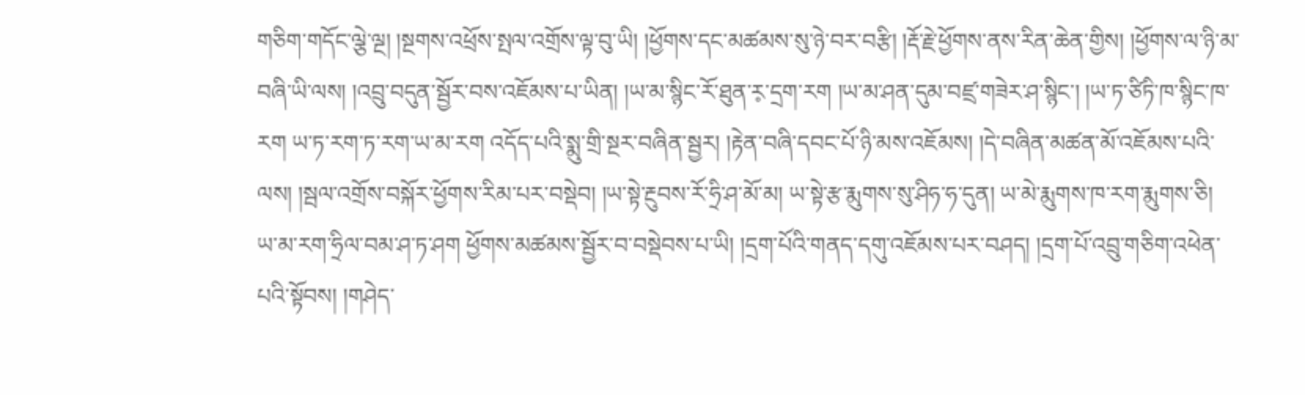གཅིག་གདོང་ལྕེ་ལྔ། །སྔགས་འཕྲོས་སྤལ་འགྲོས་ལྟ་བུ་ཡི། །ཕྱོགས་དང་མཚམས་སུ་ཉེ་བར་བརྩི། །རྡོ་རྗེ་ཕྱོགས་ནས་རིན་ཆེན་གྱིས། །ཕྱོགས་ལ་ཉི་མ་བཞི་ཡི་ལས། །འབྲུ་བདུན་སྦྱོར་བས་འཇོམས་པ་ཡིན། །ཡ་མ་སྙིང་རོ་ཐུན་ར༷་དྲག་རག །ཡ་མ་ཤན་དུམ་བཛྲ་གཟེར་ཤ་སྙིང་། །ཡ་ཏ་ཙིཏི་ཁ་སྙིང་ཁ་རག ཡ་ཏ་རག་ཏ་རག་ཡ་མ་རག འདོད་པའི་སྨུ་གྲི་སྔར་བཞིན་སྦྱར། །རྟེན་བཞི་དབང་པོ་ཉི་མས་འཇོམས། །དེ་བཞིན་མཚན་མོ་འཇོམས་པའི་ལས། །སྦལ་འགྲོས་བསྐོར་ཕྱོགས་རིམ་པར་བསྡེབ། །ཡ་སྟེ་རྔུབས་རོ་ཧྲི་ཤ་མོ་མ། ཡ་སྟེ་རྩ་རྨུགས་སུ་ཤིཧ་ཧ་དུན། ཡ་མེ་རྨུགས་ཁ་རག་རྨུགས་ཅི། ཡ་མ་རག་ཧྲིལ་བམ་ཤ་ཏ་ཤག ཕྱོགས་མཚམས་སྦྱོར་བ་བསྡེབས་པ་ཡི། །དྲག་པོའི་གནད་དགུ་འཇོམས་པར་བཤད། །དྲག་པོ་འབྲུ་གཅིག་འཕེན་པའི་སྟོབས། །གཤེད་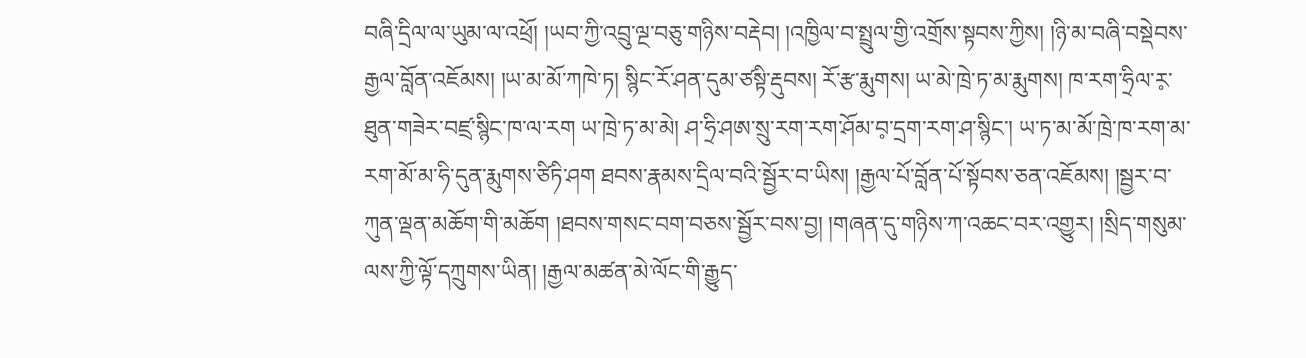བཞི་དྲིལ་ལ་ཡུམ་ལ་འཕྲོ། །ཡབ་ཀྱི་འབྲུ་ལྔ་བཅུ་གཉིས་བརྡེབ། །འཁྱིལ་བ་སྤྲུལ་གྱི་འགྲོས་སྟབས་ཀྱིས། །ཉི་མ་བཞི་བསྡེབས་རྒྱལ་བློན་འཇོམས། །ཡ་མ་མོ་ཀཁེ་ཏ། སྙིང་རོ་ཤན་དུམ་ཙསྟི་རྡུབས། རོ་རྩ་རྨུགས། ཡ་མེ་ཁྲེ་ཏ་མ་རྨུགས། ཁ་རག་ཧྲིལ་ར༷་ཐུན་གཟེར་བཛྲ་སྙིང་ཁ་ལ་རག ཡ་ཁྲེ་ཏ་མ་མེ། ཤ་ཧྲི་ཤཨ་སྲུ་རག་རག་ཤོམ་བ༷་དྲག་རག་ཤ་སྙིང་། ཡ་ཏ་མ་མོ་ཁྲེ་ཁ་རག་མ་རག་མོ་མ་ཧི་དུན་རྨུགས་ཙིཏི་ཤག ཐབས་རྣམས་དྲིལ་བའི་སྦྱོར་བ་ཡིས། །རྒྱལ་པོ་བློན་པོ་སྟོབས་ཅན་འཇོམས། །སྦྱར་བ་ཀུན་ལྡན་མཆོག་གི་མཆོག །ཐབས་གསང་བག་བཅས་སྦྱོར་བས་བྱ། །གཞན་དུ་གཉིས་ཀ་འཆང་བར་འགྱུར། །སྲིད་གསུམ་ལས་ཀྱི་ལྟོ་དཀྲུགས་ཡིན། །རྒྱལ་མཚན་མེ་ལོང་གི་རྒྱུད་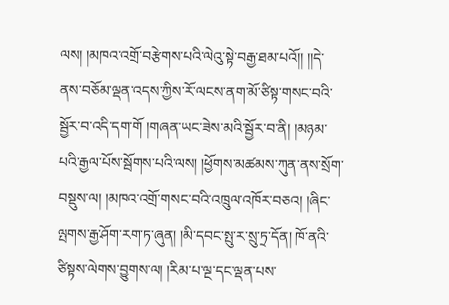ལས། །མཁའ་འགྲོ་བརྩེགས་པའི་ལེའུ་སྟེ་བརྒྱ་ཐམ་པའོ།། །།དེ་ནས་བཅོམ་ལྡན་འདས་ཀྱིས་རོ་ལངས་ནག་མོ་ཙིསྟ་གསང་བའི་སྦྱོར་བ་འདི་དག་གོ །གཞན་ཡང་ཟེས་མའི་སྦྱོར་བ་ནི། །མཉམ་པའི་རྒྱལ་པོས་སྦོགས་པའི་ལས། །ཕྱོགས་མཚམས་ཀུན་ནས་སྲོག་བསྡུས་ལ། །མཁའ་འགྲོ་གསང་བའི་འཁྲུལ་འཁོར་བཅའ། །ཞིང་ལྤགས་རྒྱ་ཤོག་རག་ཏ་ཞུན། །མི་དབང་སྤུ་ར་སྲུ་ཏྲ་དོན། ཁོ་ནའི་ཙིསྟས་ལེགས་བྱུགས་ལ། །རིམ་པ་ལྔ་དང་ལྡན་པས་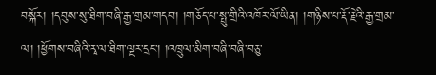བསྐོར། །དབུས་སུ་ཐིག་བཞི་རྒྱ་གྲམ་གདབ། །གཅོད་པ་སྤུ་གྲིའི་འཁོར་ལོ་ཡིན། །གཉིས་པ་རྡོ་རྗེའི་རྒྱ་གྲམ་ལ། །ཕྱོགས་བཞིའི་རྭ་ལ་ཐིག་ལྔར་དྲང་། །འཁྲུལ་མིག་བཞི་བཞི་བཅུ་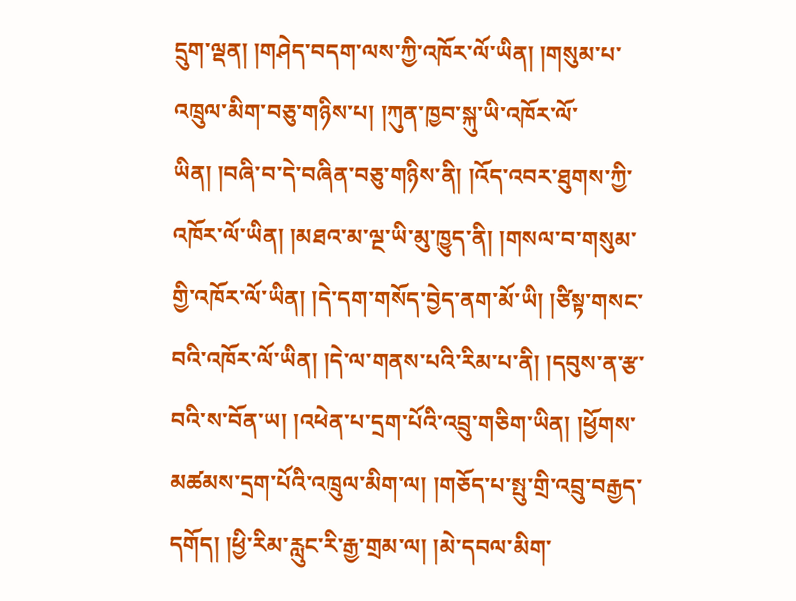དྲུག་ལྡན། །གཤེད་བདག་ལས་ཀྱི་འཁོར་ལོ་ཡིན། །གསུམ་པ་འཁྲུལ་མིག་བཅུ་གཉིས་པ། །ཀུན་ཁྱབ་སྐུ་ཡི་འཁོར་ལོ་ཡིན། །བཞི་བ་དེ་བཞིན་བཅུ་གཉིས་ནི། །འོད་འབར་ཐུགས་ཀྱི་འཁོར་ལོ་ཡིན། །མཐའ་མ་ལྔ་ཡི་མུ་ཁྱུད་ནི། །གསལ་བ་གསུམ་གྱི་འཁོར་ལོ་ཡིན། །དེ་དག་གསོད་བྱེད་ནག་མོ་ཡི། །ཙིསྟ་གསང་བའི་འཁོར་ལོ་ཡིན། །དེ་ལ་གནས་པའི་རིམ་པ་ནི། །དབུས་ན་རྩ་བའི་ས་བོན་ཡ། །འཕེན་པ་དྲག་པོའི་འབྲུ་གཅིག་ཡིན། །ཕྱོགས་མཚམས་དྲག་པོའི་འཁྲུལ་མིག་ལ། །གཅོད་པ་སྤུ་གྲི་འབྲུ་བརྒྱད་དགོད། །ཕྱི་རིམ་རླུང་རི་རྒྱ་གྲམ་ལ། །མེ་དབལ་མིག་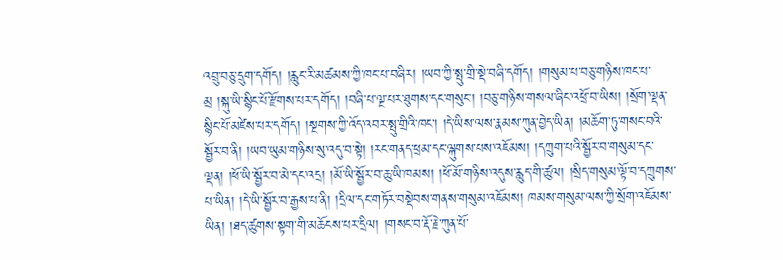འབྲུ་བཅུ་དྲུག་དགོད། །རླུང་རི་མཚམས་ཀྱི་ཁང་པ་བཞིར། །ཡབ་ཀྱི་སྤུ་གྲི་སྡེ་བཞི་དགོད། །གསུམ་པ་བཅུ་གཉིས་ཁང་པ་མྲ །སྐུ་ཡི་སྙིང་པོ་རྫོགས་པར་དགོད། །བཞི་པ་ལྔ་པར་ཐུགས་དང་གསུང་། །བཅུ་གཉིས་གསལ་ཞིང་འཕྲོ་བ་ཡིས། །སྲོག་ལྡན་སྙིང་པོ་མཛེས་པར་དགོད། །སྔགས་ཀྱི་འོད་འབར་སྤུ་གྲིའི་ཁང་། །དེ་ཡིས་ལས་རྣམས་ཀུན་བྱེད་ཡིན། །མཆོག་ཏུ་གསང་བའི་སྦྱོར་བ་ནི། །ཡབ་ཡུམ་གཉིས་སུ་འདུ་བ་སྟེ། །རང་གནད་ཕྲམ་དང་ལྐུགས་པས་འཇོམས། །དཀྲུག་པའི་སྦྱོར་བ་གསུམ་དང་ལྡན། །ཕོ་ཡི་སྦྱོར་བ་མེ་དང་འདྲ། །མོ་ཡི་སྦྱོར་བ་ཆུ་ཡི་ཁམས། །ཕོ་མོ་གཉིས་འདུས་རླུད་གི་ཚུལ། །སྲིད་གསུམ་ལྟོ་བ་དཀྲུགས་པ་ཡིན། །དེ་ཡི་སྦྱོར་བ་རྒྱས་པ་ནི། །དྲིལ་དང་གཏོར་བསྡེབས་གནས་གསུམ་འཇོམས། ཁམས་གསུམ་ལས་ཀྱི་སྲོག་འཇོམས་ཡིན། །ཐད་ཚུགས་སྟག་གི་མཆོངས་པར་དྲིལ། །གསང་བ་རྡོ་རྗེ་ཀུན་པོ་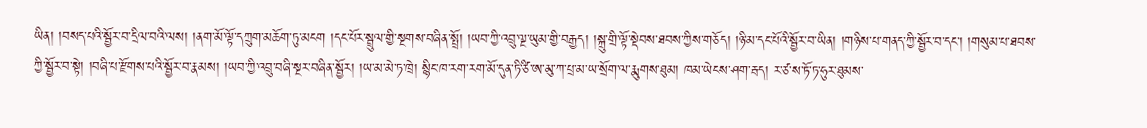ཡིན། །བསད་པའི་སྦྱོར་བ་དྲིལ་བའི་ལས། །ནག་མོ་ལྟོ་དཀྲུག་མཆོག་ཏུ་མངག །དང་པོར་སྦྲུལ་གྱི་སྔགས་བཞིན་སྤྲོ། །ཡབ་ཀྱི་འབྲུ་ལྔ་ཡུམ་གྱི་བརྒྱད། །སྐྲུ་གྲི་ལྟོ་སྡེབས་ཐབས་ཀྱིས་གཅོད། །ཉི་མ་དང་པོའི་སྦྱོར་བ་ཡིན། །གཉིས་པ་གནད་ཀྱི་སྦྱོར་བ་དང་། །གསུམ་པ་ཐབས་ཀྱི་སྦྱོར་བ་སྟེ། །བཞི་པ་རྫོགས་པའི་སྦྱོར་བ་རྣམས། །ཡབ་ཀྱི་འབྲུ་བཞི་སྔར་བཞིན་སྦྱོར། །ཡ་མ་མེ་ཏ་ཁྲེ། སྙིང་ཁ་རག་རག་མོ་དུན་ཏི་ཙི་ཨ་མུ་ཀ་པྲ་མ་ཡ་སྲོག་ལ་རྨུགས་ཐུམ། ཁམ་ཡེངས་ཤག་རྦད། ར་ཙ་ས་ཏོ་ཏ་ཧུར་ཐུམས་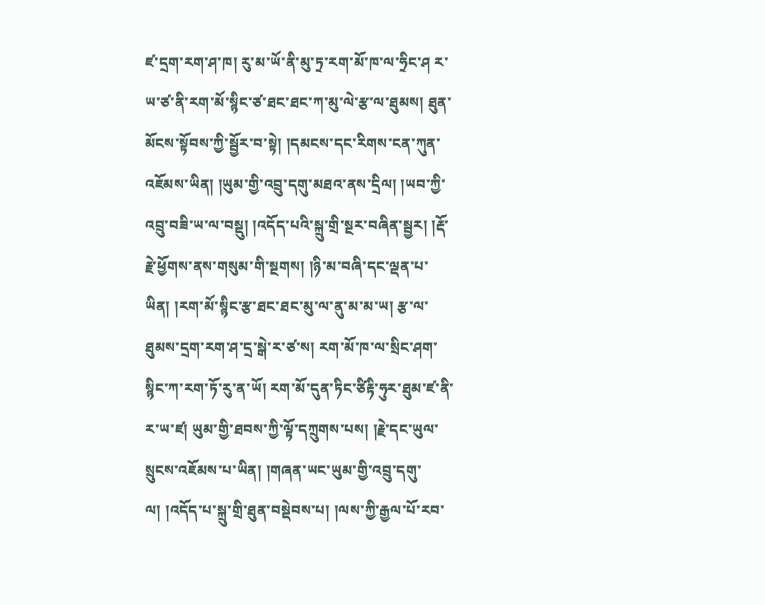ཛ་དྲག་རག་ཤ་ཁ། རུ་མ་ཡོ་ནི་མུ་ཏྲ་རག་མོ་ཁ་ལ་ཧྲིང་ཤ ར་ཡ་ཙ་ནི་རག་མོ་སྙིང་ཙ་ཐང་ཐང་ཀ་མུ་ལེ་རྩ་ལ་ཐུམས། ཐུན་མོངས་སྟོབས་ཀྱི་སྦྱོར་བ་སྟེ། །དམངས་དང་རིགས་ངན་ཀུན་འཇོམས་ཡིན། །ཡུམ་གྱི་འབྲུ་དགུ་མཐའ་ནས་དྲིལ། །ཡབ་ཀྱི་འབྲུ་བཟི་ཡ་ལ་བསྡུ། །འདོད་པའི་སྐྲུ་གྲི་སྔར་བཞིན་སྦྱར། །རྡོ་རྗེ་ཕྱོགས་ནས་གསུམ་གི་སྔགས། །ཉི་མ་བཞི་དང་ལྡན་པ་ཡིན། །རག་མོ་སྙིང་རྩ་ཐང་ཐང་མུ་ལ་ནུ་མ་མ་ཡ། རྩ་ལ་ཐུམས་དྲག་རག་ཤ་དྲ་སྒེ་ར་ཙ་ས། རག་མོ་ཁ་ལ་སྲིང་ཤག་སྙིང་ཀ་རག་ཏོ་རུ་ན་ཡོ། རག་མོ་དུན་ཏིང་ཙིརྟི་ཧུར་ཐུམ་ཛ་ནི་ར་ཡ་ཛ། ཡུམ་གྱི་ཐབས་ཀྱི་ལྟོ་དཀྲུགས་པས། །རྗེ་དང་ཡུལ་སྲུངས་འཇོམས་པ་ཡིན། །གཞན་ཡང་ཡུམ་གྱི་འབྲུ་དགུ་ལ། །འདོད་པ་སྐྲུ་གྲི་ཐུན་བསྡེབས་པ། །ལས་ཀྱི་རྒྱལ་པོ་རབ་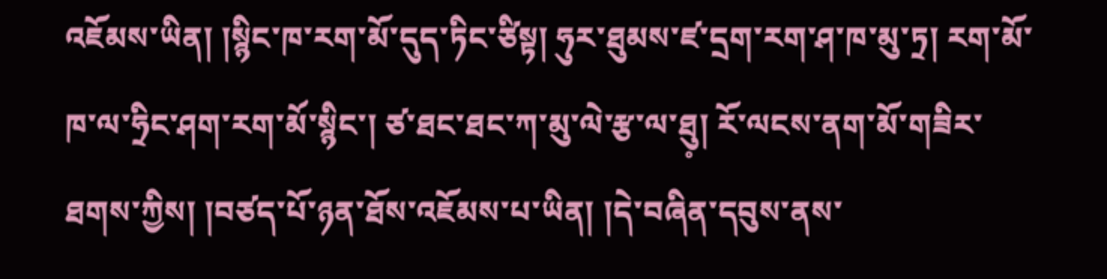འཇོམས་ཡིན། །སྙིང་ཁ་རག་མོ་དུད་ཏིང་ཙིསྟ། ཧུར་ཐུམས་ཛ་དྲག་རག་ཤ་ཁ་མུ་ཏྲ། རག་མོ་ཁ་ལ་ཧྲིང་ཤག་རག་མོ་སྙིང་། ཙ་ཐང་ཐང་ཀ་མུ་ལེ་རྩ་ལ་ཐུ༷། རོ་ལངས་ནག་མོ་གཟིར་ཐགས་ཀྱིས། །བཙད་པོ་ཉན་ཐོས་འཇོམས་པ་ཡིན། །དེ་བཞིན་དབུས་ནས་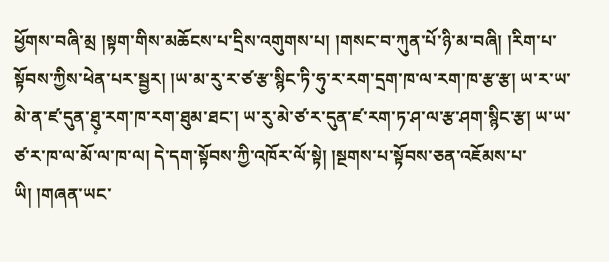ཕྱོགས་བཞི་མྲ །སྟག་གིས་མཆོངས་པ་དྲིས་འགུགས་པ། །གསང་བ་ཀུན་པོ་ཉི་མ་བཞི། །རིག་པ་སྟོབས་ཀྱིས་ཕེན་པར་སྦྱར། །ཡ་མ་རུ་ར་ཙ་རྩ་སྙིང་ཏི་ཧུ་ར་རག་དྲག་ཁ་ལ་རག་ཁ་རྩ་རྩ། ཡ་ར་ཡ་མེ་ན་ཛ་དུན་ཐུ༷་རག་ཁ་རག་ཐུམ་ཐང་། ཡ་རུ་མེ་ཙ་ར་དུན་ཛ་རག་ཏ་ཤ་ལ་རྩ་ཤག་སྙིང་རྩ། ཡ་ཡ་ཙ་ར་ཁ་ལ་མོ་ལ་ཁ་ལ། དེ་དག་སྟོབས་ཀྱི་འཁོར་ལོ་སྟེ། །སྔགས་པ་སྟོབས་ཅན་འཇོམས་པ་ཡི། །གཞན་ཡང་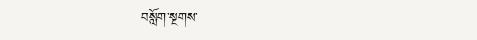བསློག་སྔགས་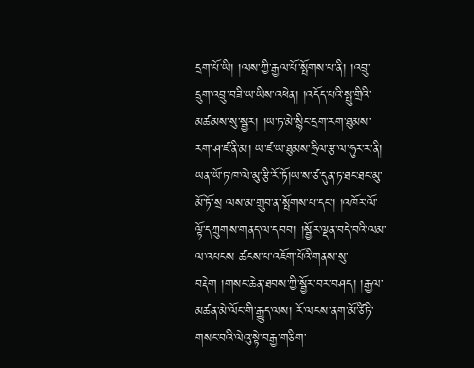དྲག་པོ་ཡི། །ལས་ཀྱི་རྒྱལ་པོ་སྤོགས་པ་ནི། །འབྲུ་དྲུག་འབྲུ་བཟི་ཡ་ཡིས་འཕེན། །འདོད་པའི་སྤུ་གྲིའི་མཚམས་སུ་སྦྱར། །ཡ་ཏ་མེ་སྙིང་དྲག་རག་ཐུམས་རག་ཤ་ཛ་ནི་མ། ཡ་ཛ་ཡ་ཐུམས་ཧྲིལ་རྩ་ལ་ཧུར་ར་ནི། ཡན་ཡོ་ཏ་ཁ་ལེ་མུ་རྩི་རོ་ཏོ།ཡ་ས་ཙ་དུན་ཏ་ཐང་ཐང་མུ་མོ་ཏོ་སྲ ལས་མ་གྲུབ་ན་སྤོགས་པ་དང་། །འཁོར་ལོ་ལྟོ་དཀྲུགས་གནད་ལ་དབབ། །སྦྱོར་ལྡན་བདེ་བའི་ལམ་ལ་འཔངས ཚངས་པ་འཇོག་པོའི་གནས་སུ་བརྡེག །གསང་ཆེན་ཐབས་ཀྱི་སྦྱོར་བར་བཤད། །རྒྱལ་མཚན་མེ་ལོང་གི་རྒྱུད་ལས། རོ་ལངས་ནག་མོ་ཙིཏི་གསང་བའི་ལེའུ་སྟེ་བརྒྱ་གཅིག་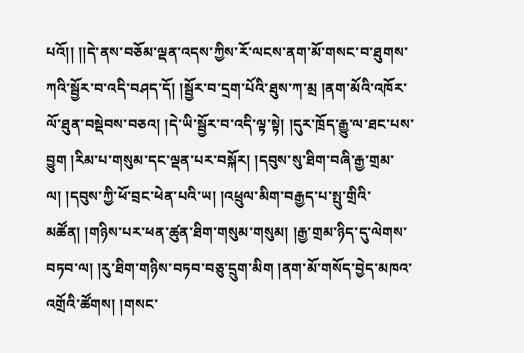པའོ།། །།དེ་ནས་བཅོམ་ལྡན་འདས་ཀྱིས་རོ་ལངས་ནག་མོ་གསང་བ་ཐུགས་ཀའི་སྦྱོར་བ་འདི་བཤད་དོ། །སྦྱོར་བ་དྲག་པོའི་ཐུས་ཀ་མྲ །ནག་མོའི་འཁོར་ལོ་ཐུན་བསྡེབས་བཅའ། །དེ་ཡི་སྦྱོར་བ་འདི་ལྟ་སྟེ། །དུར་ཁྲོད་རྒྱུ་ལ་ཐང་པས་བྱུག །རིམ་པ་གསུམ་དང་ལྡན་པར་བསྐོར། །དབུས་སུ་ཐིག་བཞི་རྒྱ་གྲམ་ལ། །དབུས་ཀྱི་ཕོ་བྲང་ཕེན་པའི་ཡ། །འཕྲུལ་མིག་བརྒྱད་པ་སྤུ་གྲིའི་མཚོན། །གཉིས་པར་ཕན་ཚུན་ཐིག་གསུམ་གསུམ། །རྒྱ་གྲམ་ཉིད་དུ་ལེགས་བཏབ་ལ། །རུ་ཐིག་གཉིས་བཏབ་བཅུ་དྲུག་མིག །ནག་མོ་གསོད་བྱེད་མཁའ་འགྲོའི་ཚོགས། །གསང་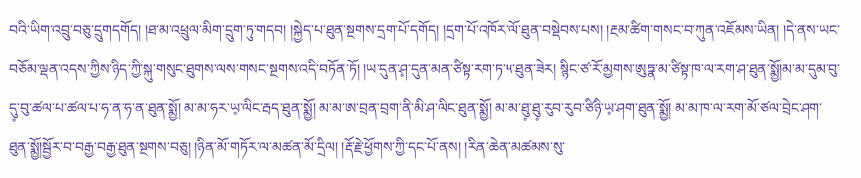བའི་ཡིག་འབྲུ་བཅུ་དྲུགདགོད། །ཐ་མ་འཕྲུལ་མིག་དྲུག་ཏུ་གདབ། །སྐྱེད་པ་ཐུན་སྔགས་དྲག་པོ་དགོད། །དྲག་པོ་འཁོར་ལོ་ཐུན་བསྡེབས་པས། །རྔམ་ཚིག་གསང་བ་ཀུན་འཇོམས་ཡིན། །དེ་ནས་ཡང་བཅོམ་ལྡན་འདས་ཀྱིས་ཉིད་ཀྱི་སྐུ་གསུང་ཐུགས་ལས་གསང་སྔགས་འདི་བཏོན་ཏོ། །ཡ་དུན་ཤ༷་དུན་མན་ཙིསྟ་རག་ཏ་༥་ཐུན་ཟེར། སྙིང་ཙ་རོ་མྱགས་ཨུཏྣ་མ་ཙིསྟ་ཁ་ལ་རག་ཤ་ཐུན་སྨྱོ།མ་མ་དུམ་བུ་དུ༷་བུ་ཚལ་པ་ཚལ་པ་ཧ་ན་ཧ་ན་ཐུན་སྨྱོ། མ་མ་ཧར་ཡ༷་ལིང་རྦད་ཐུན་སྨྱོ། མ་མ་ཨ་བྲན་བྲག་ནི་མི་ཤ་ལིང་ཐུན་སྨྱོ། མ་མ་ཐུ༷་ཐུ༷་རུབ་རུབ་ཙིཉི་ཡ༷་ཤག་ཐུན་སྨྱོ། མ་མ་ཁ་ལ་རག་མོ་ཙལ་བྲེང་ཤག་ཐུན་སྨྱོ།སྦྱོར་བ་བརྒྱ་བརྒྱ་ཐུན་སྔགས་བཅུ། །ཉིན་མོ་གཏོར་ལ་མཚན་མོ་དྲིལ། །རྡོ་རྗེ་ཕྱོགས་ཀྱི་དང་པོ་ནས། །རིན་ཆེན་མཚམས་སུ་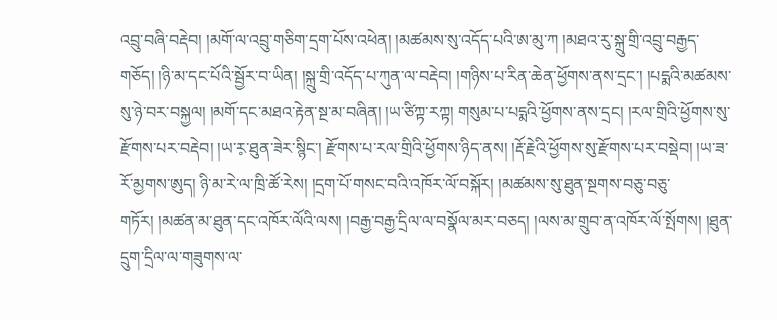འབྲུ་བཞི་བརྡེབ། །མགོ་ལ་འབྲུ་གཅིག་དྲག་པོས་འཕེན། །མཚམས་སུ་འདོད་པའི་ཨ་མུ་ཀ །མཐའ་རུ་སྐྲུ་གྲི་འབྲུ་བརྒྱད་གཅོད། །ཉི་མ་དང་པོའི་སྦྱོར་བ་ཡིན། །སྐྲུ་གྲི་འདོད་པ་ཀུན་ལ་བརྡེབ། །གཉིས་པ་རིན་ཆེན་ཕྱོགས་ནས་དྲང་། །པདྨའི་མཚམས་སུ་ཉེ་བར་བསྐྱལ། །མགོ་དང་མཐའ་རྟེན་སྔ་མ་བཞིན། །ཡ་ཙིཀྟ་རཀྟ། གསུམ་པ་པདྨའི་ཕྱོགས་ནས་དྲང། །རལ་གྲིའི་ཕྱོགས་སུ་རྫོགས་པར་བརྡེབ། །ཡ་ར༷་ཐུན་ཟེར་སྙིང་། རྫོགས་པ་རལ་གྲིའི་ཕྱོགས་ཉིད་ནས། །རྡོ་རྗེའི་ཕྱོགས་སུ་རྫོགས་པར་བསྡེབ། །ཡ་ཟ་རོ་མྱགས་ཨུད། ཉི་མ་རེ་ལ་ཁྲི་ཚོ་རེས། །དྲག་པོ་གསང་བའི་འཁོར་ལོ་བསྐོར། །མཚམས་སུ་ཐུན་སྔགས་བཅུ་བཅུ་གཏོར། །མཚན་མ་ཐུན་དང་འཁོར་ལོའི་ལས། །བརྒྱ་བརྒྱ་དྲིལ་ལ་བསྣོལ་མར་བཅད། །ལས་མ་གྲུབ་ན་འཁོར་ལོ་སྤོགས། །ཐུན་དྲུག་དྲིལ་ལ་གཟུགས་ལ་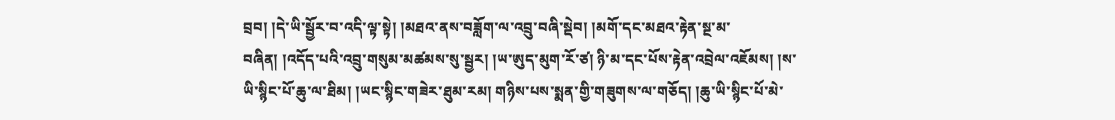བྲབ། །དེ་ཡི་སྦྱོར་བ་འདི་ལྟ་སྟེ། །མཐའ་ནས་བཟློག་ལ་འབྲུ་བཞི་སྡེབ། །མགོ་དང་མཐའ་རྟེན་སྔ་མ་བཞིན། །འདོད་པའི་འབྲུ་གསུམ་མཚམས་སུ་སྦྱར། །ཡ་ཨུད་མུག་རོ་ཙ། ཉི་མ་དང་པོས་རྟེན་འབྲེལ་འཇོམས། །ས་ཡི་སྙིང་པོ་ཆུ་ལ་ཐིམ། །ཡང་སྙིང་གཟེར་ཐུམ་རམ། གཉིས་པས་སྨན་གྱི་གཟུགས་ལ་གཅོད། །ཆུ་ཡི་སྙིང་པོ་མེ་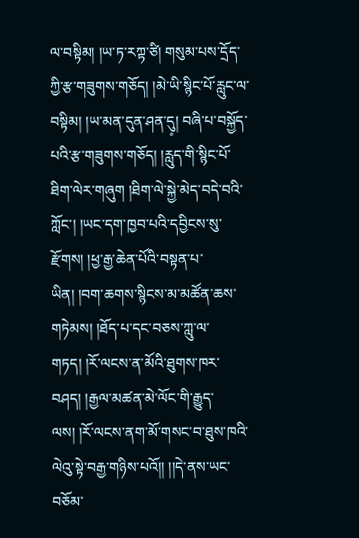ལ་བསྟིམ། །ཡ་ཏ་རཀྟ་ཙི། གསུམ་པས་དྲོད་ཀྱི་རྩ་གཟུགས་གཅོད། །མེ་ཡི་སྙིང་པོ་རླུང་ལ་བསྟིམ། །ཡ་མན་དུན་ཤན་དུ༷། བཞི་པ་བསྐྱོད་པའི་རྩ་གཟུགས་གཅོད། །རླུད་གི་སྙིང་པོ་ཐིག་ལེར་གཞུག །ཐིག་ལེ་སྐྱེ་མེད་བདེ་བའི་ཀློང་། །ཡང་དག་ཁྱབ་པའི་དབྱིངས་སུ་རྫོགས། །ཕྱ་རྒྱ་ཆེན་པོའི་བསྟན་པ་ཡིན། །བག་ཆགས་སྙིངས་མ་མཚོན་ཆས་གཏེམས། །ཐོད་པ་དང་བཅས་ཀླུ་ལ་གཏད། །རོ་ལངས་ན་མོའི་ཐུགས་ཁར་བཤད། །རྒྱལ་མཚན་མེ་ལོང་གི་རྒྱུད་ལས། །རོ་ལངས་ནག་མོ་གསང་བ་ཐུས་ཁའི་ལེའུ་སྟེ་བརྒྱ་གཉིས་པའོ།། །།དེ་ནས་ཡང་བཅོམ་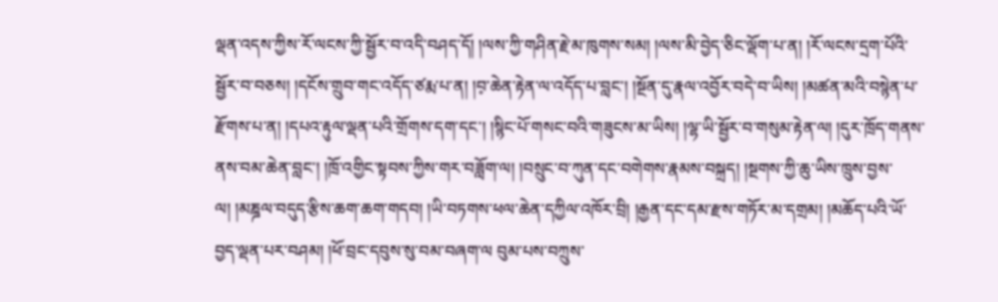ལྡན་འདས་ཀྱིས་རོ་ལངས་ཀྱི་སྦྱོར་བ་འདི་བཤད་དོ། །ལས་ཀྱི་གཤིན་རྗེ་མ་ཁུགས་སམ། །ལས་མི་བྱེད་ཅིང་ལྡོག་པ་ན། །རོ་ལངས་དྲག་པོའི་སྦྱོར་བ་བཅས། །དངོས་གྲུབ་གང་འདོད་ཙརྨ་པ་ན། །བ༷་ཆེན་རྟེན་ལ་འདོད་པ་བླང་། །སྔོན་དུ་རྣལ་འབྱོར་བདེ་བ་ཡིས། །མཚན་མའི་བསྙེན་པ་རྫོགས་པ་ན། །དཔའ་རྟུལ་ལྡན་པའི་གྲོགས་དག་དང་། །སྙིང་པོ་གསང་བའི་གཟུངས་མ་ཡིས། །ལྷ་ཡི་སྦྱོར་བ་གསུམ་རྟེན་ལ། །དུར་ཁྲོད་གནས་ནས་བམ་ཆེན་བླང་། །ཁྲོ་འགྱིང་སྟབས་ཀྱིས་གར་བཟློག་ལ། །བསྲུང་བ་ཀུན་དང་བགེགས་རྣམས་བསྐྲད། །སྔགས་ཀྱི་ཆུ་ཡིས་ཁྲུས་བྱས་ལ། །མཎྜལ་བདུད་རྩིས་ཆག་ཆག་གདབ། །ཡི་བཏགས་ཕལ་ཆེན་དཀྱིལ་འཁོར་བྲི། །རྒྱན་དང་དམ་རྫས་གཏོར་མ་དགྲམ། །མཆོད་པའི་ཡོ་བྱད་ལྡན་པར་བཤམ། །ཕོ་བྲང་དབུས་སུ་བམ་བཞག་ལ བུམ་པས་བཀྲུས་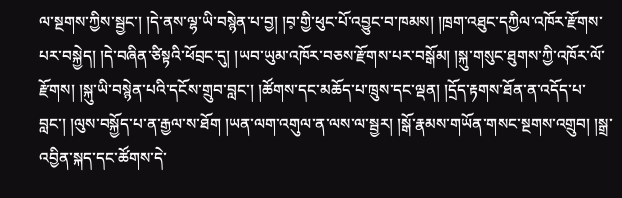ལ་སྔགས་ཀྱིས་སྦྱང་། །དེ་ནས་ལྷ་ཡི་བསྙེན་པ་བྱ། །བ༷་གྱི་ཕུང་པོ་འབྱུང་བ་ཁམས། །ཁྲག་འཐུང་དཀྱིལ་འཁོར་རྫོགས་པར་བསྐྱེད། །དེ་བཞིན་ཙིསྟའི་ཕོབྲང་དུ། །ཡབ་ཡུམ་འཁོར་བཅས་རྫོགས་པར་བསྒོམ། །སྐུ་གསུང་ཐུགས་ཀྱི་འཁོར་ལོ་རྫོགས། །སྐུ་ཡི་བསྙེན་པའི་དངོས་གྲུབ་བླང་། །ཚོགས་དང་མཆོད་པ་ཁྲུས་དང་ལྡན། །དྲོད་རྟགས་ཐོན་ན་འདོད་པ་བླང་། །ལུས་བསྐྱོད་པ་ན་རྒྱལ་ས་ཐོག །ཡན་ལག་འགུལ་ན་ལས་ལ་སྦྱར། །སྒོ་རྣམས་གཡོན་གསང་སྔགས་འགྲུབ། །སྒྲ་འབྱིན་སྐད་དང་ཚོགས་དེ་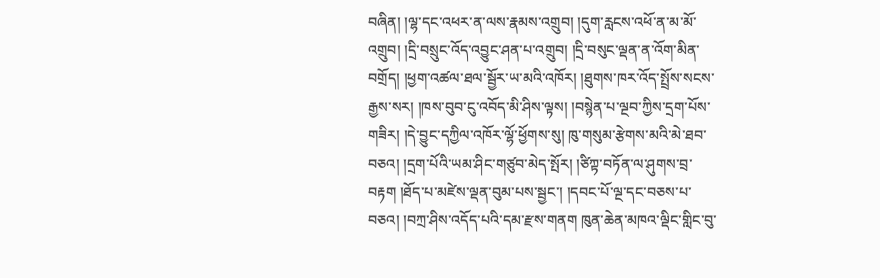བཞིན། །ལྷ་དང་འཕར་ན་ལས་རྣམས་འགྲུབ། །དུག་རླངས་འཕོ་ན་མ་མོ་འགྲུབ། །དྲི་བསྲུང་འོད་འབྱུང་ཤན་པ་འགྲུབ། །དྲི་བསུང་ལྡན་ན་འོག་མིན་བགྲོད། །ཕྱག་འཚལ་ཐལ་སྦྱོར་ཡ་མའི་འཁོར། །ཐུགས་ཁར་འོད་སྤྲོས་སངས་རྒྱས་སར། །ཁས་བུབ་ངུ་འབོད་མི་ཤིས་ལྟས། །བསྙེན་པ་ལྔབ་ཀྱིས་དྲག་པོས་གཟིར། །དེ་བྱུང་དཀྱིལ་འཁོར་ལྷོ་ཕྱོགས་སུ། ཁུ་གསུམ་རྩེགས་མའི་མེ་ཐབ་བཅའ། །དྲག་པོའི་ཡམ་ཤིང་གཙུབ་མེད་སྤོར། །ཙིཀྟ་བཏོན་ལ་ཤུགས་བྲ་བརྟག །ཐོད་པ་མཛེས་ལྡན་བུམ་པས་སྦྱང་། །དབང་པོ་ལྔ་དང་བཅས་པ་བཅའ། །བཀྲ་ཤིས་འདོད་པའི་དམ་རྫས་གནག ཁུན་ཆེན་མཁའ་ལྡིང་གླིང་བུ་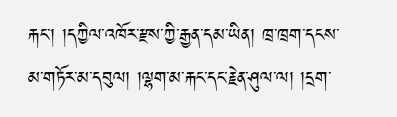རྐང་། །དཀྱིལ་འཁོར་རྫས་ཀྱི་རྒྱན་དམ་ཡིན། ཁྲ་ཁྲག་དངས་མ་གཏོར་མ་དབུལ། །ལྷག་མ་རྐང་དང་རྗེན་ཤུལ་ལ། །དྲག་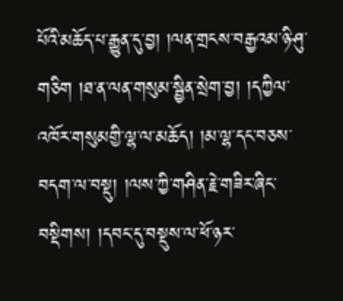པོའི་མཆོད་པ་རྒྱུན་དུ་བྱ། །ལན་གྲངས་བརྒྱའམ་ཉི་ཤུ་གཅིག །ཐ་ན་ལན་གསུམ་སྦྱིན་སྲེག་བྱ། །དཀྱིལ་འཁོར་གསུམགྱི་ལྷ་ལ་མཆོད། །མ་ལྷ་དང་བཅས་བདག་ལ་བསྡུ། །ལས་ཀྱི་གཤིན་རྗེ་གཟིར་ཞིང་བསྡིགས། །དབང་དུ་བསྡུས་ལ་ཕོ་ཉར་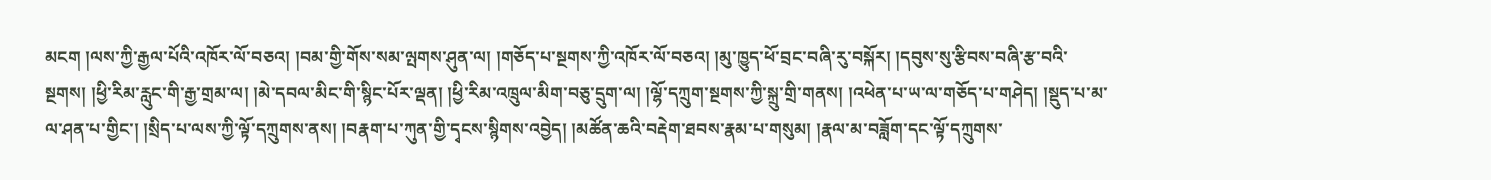མངག །ལས་ཀྱི་རྒྱལ་པོའི་འཁོར་ལོ་བཅའ། །བམ་གྱི་གོས་སམ་ལྤགས་ཤུན་ལ། །གཅོད་པ་སྔགས་ཀྱི་འཁོར་ལོ་བཅའ། །མུ་ཁྱུད་ཕོ་བྲང་བཞི་རུ་བསྐོར། །དབུས་སུ་རྩིབས་བཞི་རྩ་བའི་སྔགས། །ཕྱི་རིམ་རླུང་གི་རྒྱ་གྲམ་ལ། །མེ་དབལ་མིང་གི་སྙིང་པོར་ལྡན། །ཕྱི་རིམ་འཁྲུལ་མིག་བཅུ་དྲུག་ལ། །ལྷོ་དཀྲུག་སྔགས་ཀྱི་སྐྲུ་གྲི་གནས། །འཕེན་པ་ཡ་ལ་གཅོད་པ་གཤེད། །སྡུད་པ་མ་ལ་ཤན་པ་གྱིང་། །སྲིད་པ་ལས་ཀྱི་ལྟོ་དཀྲུགས་ནས། །བརྣག་པ་ཀུན་གྱི་དྭངས་སྙིགས་འབྱེད། །མཚོན་ཆའི་བརྡེག་ཐབས་རྣམ་པ་གསུམ། །རྣལ་མ་བཟློག་དང་ལྟོ་དཀྲུགས་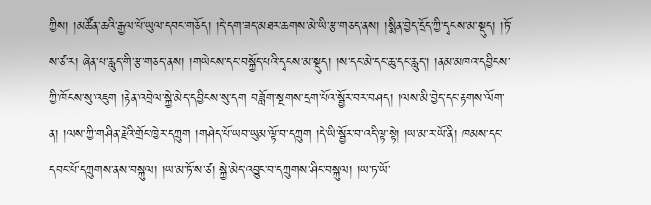ཀྱིས། །མཚོན་ཆའི་རྒྱལ་པོ་ཡུལ་དབང་གཅོད། །དེ་དག་ཟད་མཐར་ཆགས་མེ་ཡི་རྩ་གཅད་ནས། །སྨིན་བྱེད་དྲོད་ཀྱི་དྭངས་མ་སྡུད། །ཏོ་ས་ཙ་ར། ཞེན་པ་རླུད་གི་རྩ་གཅད་ནས། །གཡེངས་དང་བསྐྱོད་པའི་དྭངས་མ་སྡུད། །ས་དང་མེ་དང་ཆུ་དང་རླུད་། །ནམ་མཁའ་དབྱིངས་ཀྱི་ཁོངས་སུ་འཇུག །རྟེན་འབྲེལ་སྐྱེ་མེད་དབྱིངས་སུ་དག བཟློག་སྔགས་དྲག་པོའ་སྦྱོར་བར་བཤད། །ལས་མི་བྱེད་དང་རྟགས་ལོག་ན། །ལས་ཀྱི་གཤིན་རྗེའི་གྲོང་ཁྱེར་དཀྲུག །གཤེད་པོ་ཡབ་ཡུམ་ལྟོ་བ་དཀྲུག །དེ་ཡི་སྦྱོར་བ་འདི་ལྟ་སྟེ། །ཡ་མ་ར་ཡོ་ནི། ཁམས་དང་དབང་པོ་དཀྲུགས་ནས་བསྐུལ། །ཡ་མ་ཏོ་ས་ཙ། སྐྱེ་མེད་འབྱུང་བ་དཀྲུགས་ཤིང་བསྐུལ། །ཡ་ཏ་ཡོ་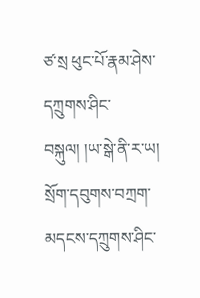ཙ་སྲ ཕུང་པོ་རྣམ་ཤེས་དཀྲུགས་ཤིང་བསྐུལ། །ཡ་སྒེ་ནི་ར་ཡ། སྲོག་དབུགས་བཀྲག་མདངས་དཀྲུགས་ཤིང་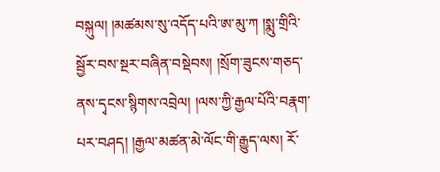བསྐུལ། །མཚམས་སུ་འདོད་པའི་ཨ་མུ་ཀ །སྨུ་གྲིའི་སྦྱོར་བས་སྔར་བཞིན་བསྡེབས། །སྲོག་ཟུངས་གཅད་ནས་དྭངས་སྙིགས་འབྲེལ། །ལས་ཀྱི་རྒྱལ་པོའི་བརྣག་པར་བཤད། །རྒྱལ་མཚན་མེ་ལོང་གི་རྒྱུད་ལས། རོ་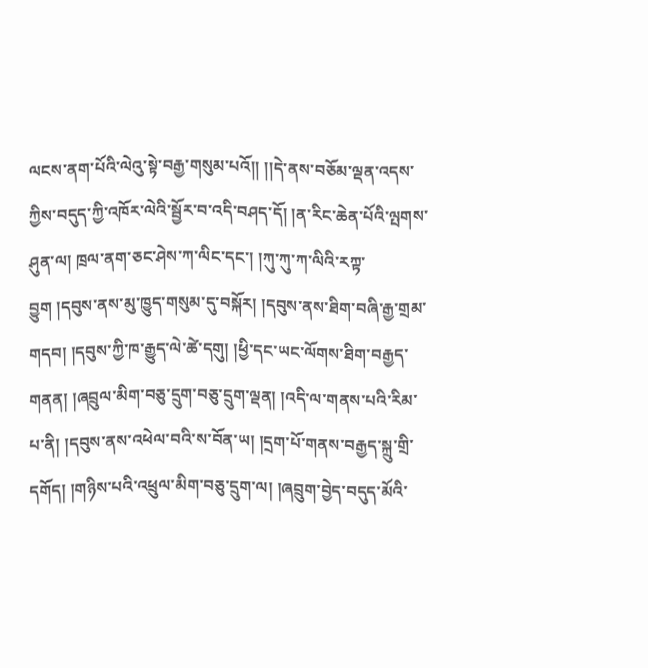ལངས་ནག་པོའི་ལེའུ་སྟེ་བརྒྱ་གསུམ་པའོ།། །།དེ་ནས་བཅོམ་ལྡན་འདས་ཀྱིས་བདུད་ཀྱི་འཁོར་ལེའི་སྦྱོར་བ་འདི་བཤད་དོ། །ན་རིང་ཆེན་པོའི་ལྤགས་ཤུན་ལ། ཁྲལ་ནག་ཅང་ཤེས་ཀ་ལིང་དང་། །ཀུ་ཀུ་ཀ་ལིའི་རཀྟ་བྱུག །དབུས་ནས་མུ་ཁྱུད་གསུམ་དུ་བསྐོར། །དབུས་ནས་ཐིག་བཞི་རྒྱ་གྲམ་གདབ། །དབུས་ཀྱི་ཁ་རྒྱུད་ལེ་ཚེ་དགུ། །ཕྱི་དང་ཡང་ལོགས་ཐིག་བརྒྱད་གནན། །ཞབྲུལ་མིག་བཅུ་དྲུག་བཅུ་དྲུག་ལྡན། །འདི་ལ་གནས་པའི་རིམ་པ་ནི། །དབུས་ནས་འཕེལ་བའི་ས་བོན་ཡ། །དྲག་པོ་གནས་བརྒྱད་སྐྲུ་གྲི་དགོད། །གཉིས་པའི་འཕྲུལ་མིག་བཅུ་དྲུག་ལ། །ཞབྲུག་བྱེད་བདུད་མོའི་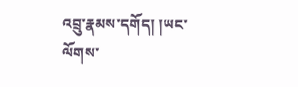འབྲུ་རྣམས་དགོད། །ཡང་ལོགས་